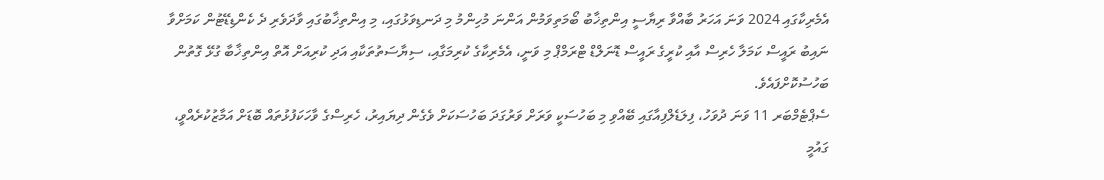އެމެރިކާގައި 2024 ވަނަ އަހަރު ބާއްވާ ރިޔާސީ އިންތިޚާބު ބޯމަތިވަމުން އަންނަ މުހިންމު މި ދަނޑިވަޅުގައި، މި އިންތިޚާބުގައި ވާދަވެރި ދެ ކެންޑިޑޭޓުން ކަމަށްވާ ނައިބު ރައީސް ކަމަލާ ހެރިސް އާއި ކުރީގެ ރައީސް ޑޮނަލްޑް ޓްރަމްޕް މި ވަނީ، އެމެރިކާގެ ކުރިމަގާއި، ސިޔާސަތުތަކާއި އަދި ކުރިއަށް އޮތް އިންތިޚާބާ ގުޅޭ ގޮތުން ބަހުސުކޮށްފައެވެ.
ސެޕްޓެމްބަރ 11 ވަނަ ދުވަހު، ފިލަޑެލްފިއާގައި ބޭއްވި މި ބަހުސަކީ ވަރަށް ވަރުގަދަ ބަހުސަކަށް ވެގެން ދިޔައިރު، ހެރިސްގެ ވާހަކަފުޅުތައް ބޮޑަށް އަމާޒުކުރެއްވީ، ގައުމީ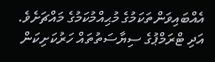އެއްބައިވަންތަކަމުގެ މުޙިއްމުކަމުގެ މައްޗަށެވެ. އަދި ޓްރަމްޕުގެ ސިޔާސަތުތައް ހަރުކަށިކަން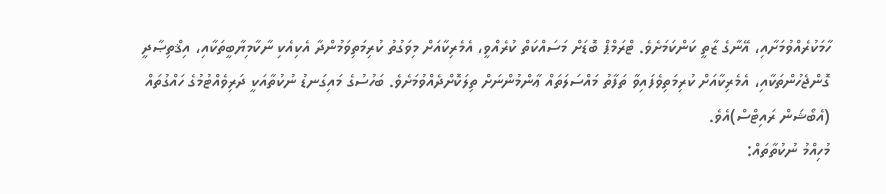ހާމަކުރެއްވުމަށާއި، އޭނާގެ ޒާތީ ކަންކަމަށެވެ. ޓްރަމްޕް ބޮޑަށް މަސައްކަތް ކުރެއްވީ، އެމެރިކާއަށް މިވަގުތު ކުރިމަތިވަމުންދާ އެކިއެކި ނާކާމިޔާބީތަކާއި، އިޤްތިޞާދީ ގޮންޖެހުންތަކާއި، އެމެރިކާއަށް ކުރިމަތިވެފައިވާ ތަފާތު މައްސަލަތައް ޢާންމުންނަށް ތިލަކޮށްދެއްވުމަށެވެ. ބަހުސުގެ މައިގަނޑު ނުކުތާއަކީ ދަރިވެއްޓުމުގެ ހައްގުތައް (އެބޯޝަން ރައިޓްސް)އެވެ.
މުހިއްމު ނުކުތާތައް: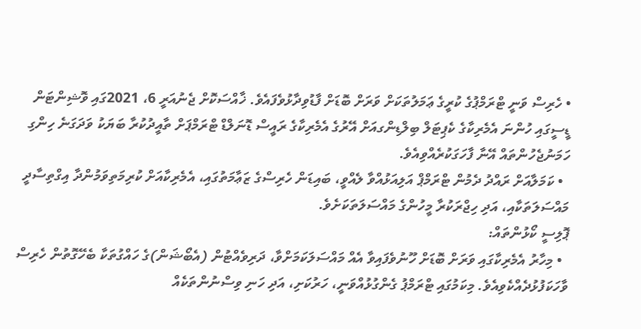• ހެރިސް ވަނީ ޓްރަމްޕުގެ ކުރީގެ ޢަމަލުތަކަށް ވަރަށް ބޮޑަށް ފާޑުވިދާޅުވެފައެވެ. ޚާއްސަކޮށް ޖެނުއަރީ 6، 2021ގައި ވޮޝިންޓަން ޑީސީގައި ހުންނަ އެމެރިކާގެ ކެޕިޓަލް ބިލްޑިންގއަށް އޭރުގެ އެމެރިކާގެ ރައީސް ޑޮނަލްޑް ޓްރަމްޕަށް ތާއީދުކުރާ ބަޔަކު ވަދަގަނެ ހިންގި ހަމަނުޖެހުންތައް އޭނާ ފާހަގަކުރެއްވިއެވެ.
  • ކަމަލާއަށް ރައްދު ދެމުން ޓްރަމްޕް އަލިއަޅުއްވާ ލެއްވީ، ބައިޑަން ހެރިސްގެ ޒަޢާމަތުގައި، އެމެރިކާއަށް ކުރިމަތިވަމުންދާ އިގްތިސާދީ މައްސަލަތަކާއި، އަދި ހިޖްރަކުރާ މީހުންގެ މައްސަލަތަކަށެވެ.
ޕޮލިސީ ކޯޅުންތައް:
  • މިހާރު އެމެރިކާގައި ވަރަށް ބޮޑަށް ހޫނުވެފައިވާ އެއް މައްސަލަކަމަށްވާ، ދަރިވެއްޓުން (އެބޯޝަން)ގެ ހައްގުތަކާ ބެހޭގޮތުން ހެރިސް ވާހަކަފުޅުދެއްކެވިއެވެ. މިކަމުގައި ޓްރަމްޕު ގެންގުޅުއްވަނީ، ހަރުކަށި، އަދި ހަނި ވިސްނުންތަކެއް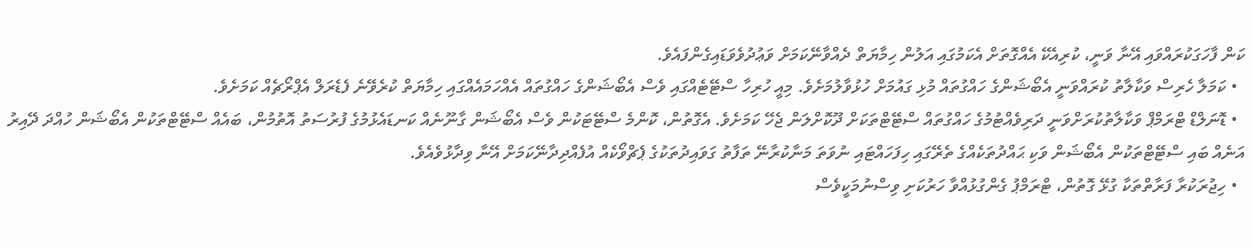ކަން ފާހަގަކުރައްވައި އޭނާ ވަނީ، ކުރިއެކޭ އެއްގޮތަށް އެކަމުގައި އަލުން ހިމާޔަތް ދެއްވާނޭކަމަށް ވަޢުދުވެވަޑައިގެންފައެވެ.
  • ކަމަލާ ހެރިސް ވަކާލާތު ކުރައްވަނީ އެބޯޝަންގެ ހައްގުތައް މުޅި ގައުމަށް ހުޅުވާލުމަށެވެ. މިއީ ހުރިހާ ސްޓޭޓެއްގައި ވެސް އެބޯޝަންގެ ހައްގުތައް އެއްހަމައެއްގައި ހިމާޔަތް ކުރެވޭނެ ފެޑެރަލް އެޕްރޯޗެއް ކަމަށެވެ.
  • ޑޮނަލްޑް ޓްރަމްޕް ވަކާލާތުކުރަށްވަނީ ދަރިވެއްޓުމުގެ ހައްގުތައް ސްޓޭޓްތަކަށް ދޫކޮށްލަން ޖެހޭ ކަމަށެވެ. އެގޮތުން، ކޮންމެ ސްޓޭޓަކުން ވެސް އެބޯޝަން ގާނޫނެއް ކަނޑައެޅުމުގެ ފުރުސަތު އޮތުމުން، ބައެއް ސްޓޭޓްތަކުން އެބޯޝަން ހުއްދަ ދޭއިރު އަނެއް ބައި ސްޓޭޓްތަކުން އެބޯޝަން ވަކި ޙައްދުތަކެއްގެ ތެރޭގައި ހިފަހައްޓައި ނުވަތަ މަނާކުރާނޭ ތަފާތު ގަވައިދުތަކުގެ ޕެޗްވޯކެއް އުފެއްދިދާނޭކަމަށް އޭނާ ވިދާޅުވެއެވެ.
  • ހިޖުރަކުރާ ފަރާތްތަކާ ގުޅޭ ގޮތުން، ޓްރަމްޕު ގެންގުޅުއްވާ ހަރުކަށި ވިސްނުމަކީވެސް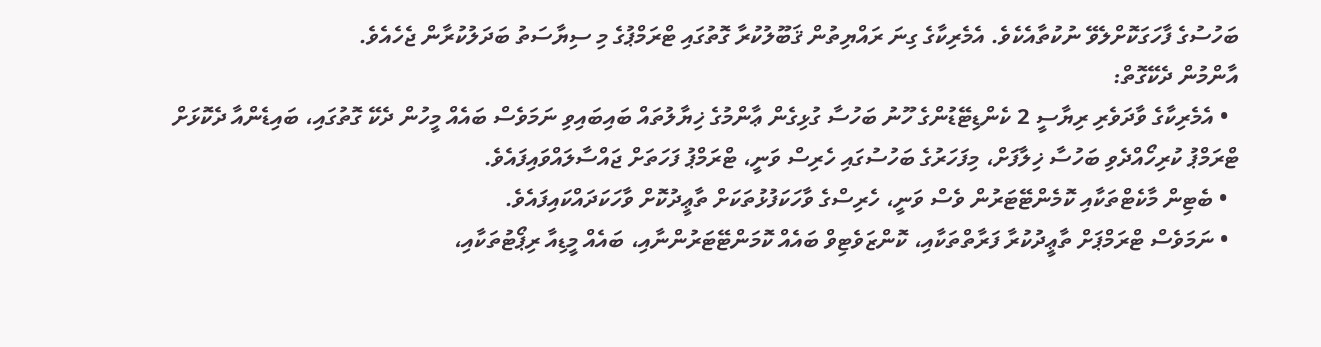ބަހުސުގެ ފާހަގަކޮށްލެވޭ ނުކުތާއެކެވެ. އެމެރިކާގެ ގިނަ ރައްޔިތުން ޤަބޫލުކުރާ ގޮތުގައި ޓްރަމްޕުގެ މި ސިޔާސަތު ބަދަލުކުރާން ޖެހެއެވެ.
އާންމުން ދެކޭގޮތް:
  • އެމެރިކާގެ ވާދަވެރި ރިޔާސީ 2 ކެންޑިޓޭޑުންގެ ހޫނު ބަހުސާ ގުޅިގެން ޢާންމުގެ ޚިޔާލުތައް ބައިބައިވި ނަމަވެސް ބައެއް މީހުން ދެކޭ ގޮތުގައި، ބައިޑެންއާ ދެކޮޅަށް ޓްރަމްޕު ކުރިހޯއްދެވި ބަހުސާ ޚިލާފަށް، މިފަހަރުގެ ބަހުސުގައި ހެރިސް ވަނީ، ޓްރަމްޕު ފަހަތަށް ޖައްސާލައްވައިފައެވެ.
  • ބެޓިން މާކެޓްތަކާއި ކޮމެންޓޭޓަރުން ވެސް ވަނީ، ހެރިސްގެ ވާހަކަފުޅުތަކަށް ތާޢީދުކޮށް ވާހަކަދައްކައިފައެވެ.
  • ނަމަވެސް ޓްރަމްޕަށް ތާޢީދުކުރާ ފަރާތްތަކާއި، ކޮންޒަވެޓިވް ބައެއް ކޮމަންޓޭޓަރުންނާއި، ބައެއް މީޑިއާ ރިޕޯޓުތަކާއި،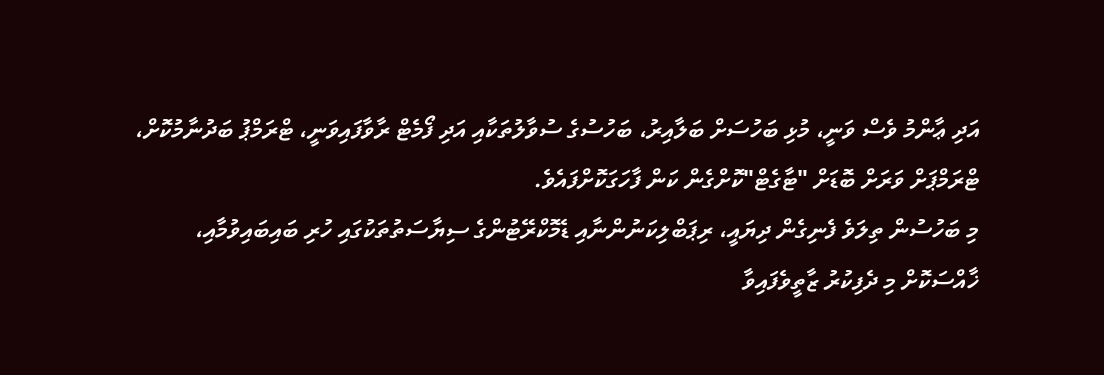އަދި ޢާންމު ވެސް ވަނީ، މުޅި ބަހުސަށް ބަލާއިރު، ބަހުސުގެ ސުވާލުތަކާއި އަދި ފޯމެޓް ރާވާފައިވަނީ، ޓްރަމްޕު ބަދުނާމުކޮށް، ޓްރަމްޕަށް ވަރަށް ބޮޑަށް "ޓާގެޓް"ކޮށްގެން ކަން ފާހަގަކޮށްފައެވެ.
މި ބަހުސުން ތިލަވެ ފެނިގެން ދިޔައީ، ރިޕަބްލިކަނުންނާއި ޑެމޮކްރޭޓުންގެ ސިޔާސަތުތަކުގައި ހުރި ބައިބައިވުމާއި، ޚާއްސަކޮށް މި ދެފިކުރު ޒާތީވެފައިވާ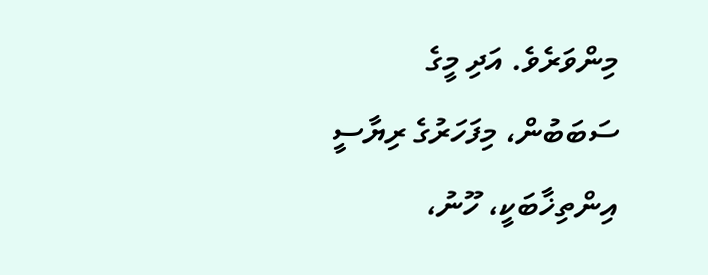މިންވަރެވެ. އަދި މީގެ ސަބަބުން، މިފަހަރުގެ ރިޔާސީ އިންތިޚާބަކީ، ހޫނު،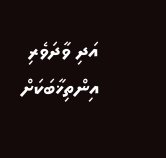އަދި ވާދަވެރި އިންތިޚާބަކަށް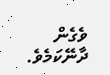ވެގެން ދާނޭކަމެވެ.